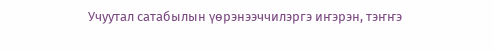Учуутал сатабылын үөрэнээччилэргэ иҥэрэн, тэҥҥэ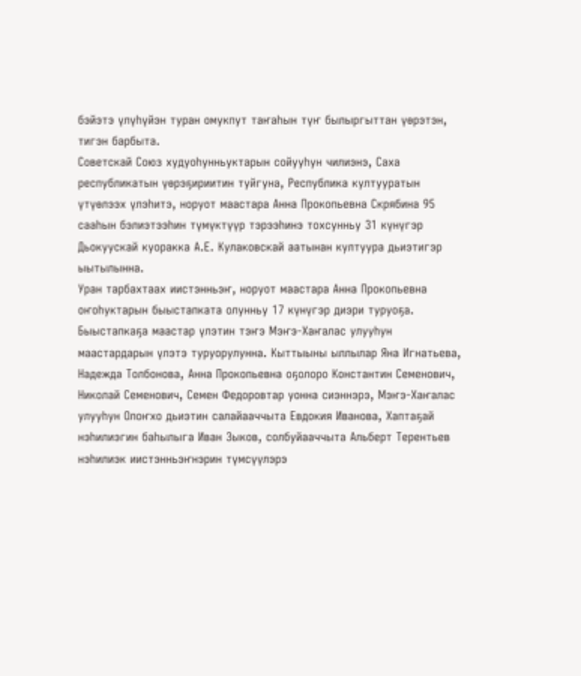бэйэтэ үлүһүйэн туран омукпут таҥаһын түҥ былыргыттан үөрэтэн, тигэн барбыта.
Советскай Союз худуоһунньуктарын сойууһун чилиэнэ, Саха республикатын үөрэҕириитин туйгуна, Республика култууратын үтүөлээх үлэһитэ, норуот маастара Анна Прокопьевна Скрябина 95 сааһын бэлиэтээһин түмүктүүр тэрээһинэ тохсунньу 31 күнүгэр Дьокуускай куоракка А.Е. Кулаковскай аатынан култуура дьиэтигэр ыытылынна.
Уран тарбахтаах иистэнньэҥ, норуот маастара Анна Прокопьевна оҥоһуктарын быыстапката олунньу 17 күнүгэр диэри туруоҕа.
Быыстапкаҕа маастар үлэтин тэҥэ Мэҥэ-Хаҥалас улууһун маастардарын үлэтэ туруорулунна. Кыттыыны ыллылар Яна Игнатьева, Надежда Толбонова, Анна Прокопьевна оҕолоро Константин Семенович, Николай Семенович, Семен Федоровтар уонна сиэннэрэ, Мэҥэ-Хаҥалас улууһун Олоҥхо дьиэтин салайааччыта Евдокия Иванова, Хаптаҕай нэһилиэгин баһылыга Иван Зыков, солбуйааччыта Альберт Терентьев нэһилиэк иистэнньэҥнэрин түмсүүлэрэ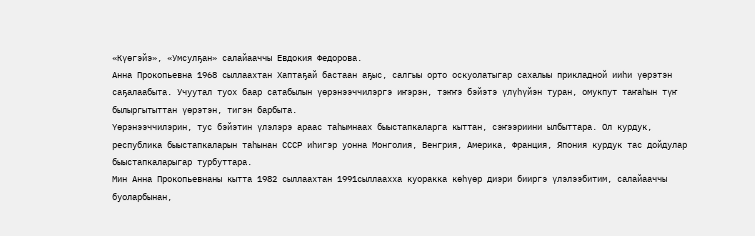«Күөгэйэ», «Умсулҕан» салайааччы Евдокия Федорова.
Анна Прокопьевна 1968 сыллаахтан Хаптаҕай бастаан аҕыс, салгыы орто оскуолатыгар сахалыы прикладной ииһи үөрэтэн саҕалаабыта. Учуутал туох баар сатабылын үөрэнээччилэргэ иҥэрэн, тэҥҥэ бэйэтэ үлүһүйэн туран, омукпут таҥаһын түҥ былыргытыттан үөрэтэн, тигэн барбыта.
Үөрэнээччилэрин, тус бэйэтин үлэлэрэ араас таһымнаах быыстапкаларга кыттан, сэҥээриини ылбыттара. Ол курдук, республика быыстапкаларын таһынан СССР иһигэр уонна Монголия, Венгрия, Америка, Франция, Япония курдук тас дойдулар быыстапкаларыгар турбуттара.
Мин Анна Прокопьевнаны кытта 1982 сыллаахтан 1991сыллаахха куоракка көһүөр диэри бииргэ үлэлээбитим, салайааччы буоларбынан,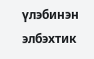үлэбинэн элбэхтик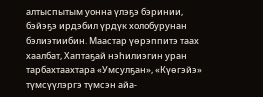алтыспытым уонна үлэҕэ бэринии, бэйэҕэ ирдэбил үрдүк холобурунан бэлиэтиибин. Маастар үөрэппитэ таах хаалбат, Хаптаҕай нэһилиэгин уран тарбахтаахтара «Умсулҕан», «Күөгэйэ» түмсүүлэргэ түмсэн айа-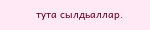тута сылдьаллар.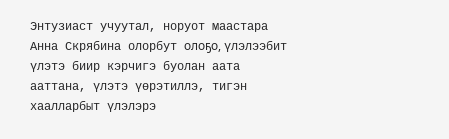Энтузиаст учуутал, норуот маастара Анна Скрябина олорбут олоҕо, үлэлээбит үлэтэ биир кэрчигэ буолан аата ааттана, үлэтэ үөрэтиллэ, тигэн хаалларбыт үлэлэрэ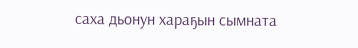саха дьонун хараҕын сымната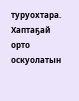туруохтара.
Хаптаҕай орто оскуолатын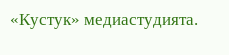«Кустук» медиастудията.